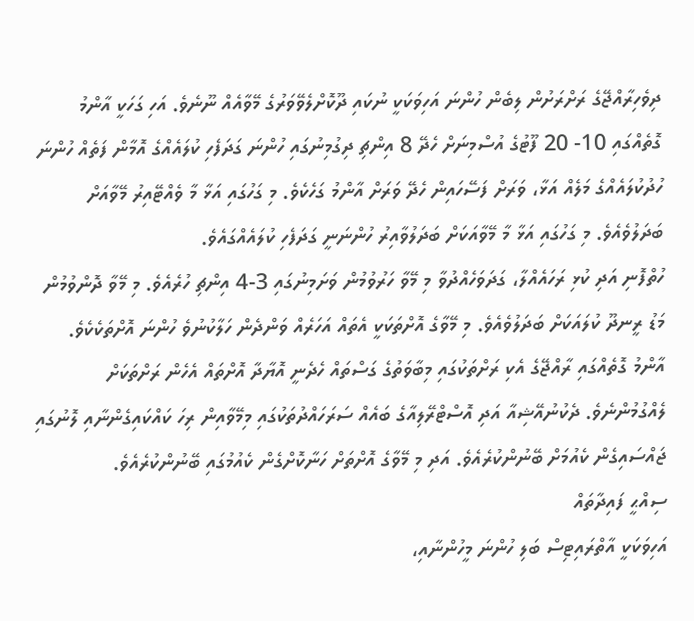ދިވެހިރާއްޖޭގެ ރަށްރަށުން ލިބެން ހުންނަ އަހިވަކަކީ ނުކައި ދޫކޮށްލެވޭވަރުގެ މޭވާއެއް ނޫނެވެ. އަހި ގަހަކީ އާންމު ގޮތެއްގައި 10- 20 ފޫޓުގެ އުސްމިނަށް ހެދޭ 8 އިންޗި ދިގުމިނުގައި ހުންނަ ގަދަފެހި ކުލައެއްގެ އޮމާން ފަތެއް ހުންނަ ހުދުކުލައެއްގެ މަލެއް އަޅާ، ވަރަށް ފަސޭހައިން ހެދޭ ވަރަށް އާންމު ގަހެކެވެ. މި ގަހުގައި އަޅާ މާ ވެއްޓޭއިރު މޭވާއަށް ބަދަލުވެއެވެ. މި ގަހުގައި އަޅާ މާ މޭވާއަކަށް ބަދަލުވާއިރު ހުންނަނީ ގަދަފެހި ކުލައެއްގައެވެ.
ހުތްފޮނި އަދި ކުޅި ރަހައެއްލާ، ގަދަވަހެއްދުވާ މި މޭވާ ހަރުވުމުން ވަށަމިނުގައި 3-4 އިންޗި ހުރެއެވެ. މި މޭވާ ދޮންވުމުން މަޑު ރީނދޫ ކުލައަކަށް ބަދަލުވެއެވެ. މި މޭވާގެ އޮށްތަކަކީ އެތައް އަހަރެއް ވަންދެން ހަލާކުނުވެ ހުންނަ އޮށްތަކެކެވެ. އާންމު ގޮތެއްގައި ރާއްޖޭގެ އެކި ރަށްތަކުގައި މިބާވަތުގެ ގަސްތައް ހެދެނީ އޮޔާދާ އޮށްތައް އެހެން ރަށްތަކަށް ލެއްގުމުންނެވެ. ދެކުނުއޭޝިއާ އަދި އޮސްޓްރޭލިއާގެ ބައެއް ސަރަހައްދުތަކުގައި މިމޭވާއިން ރިހަ ކައްކައިގެންނާއި ލޮނުގައި ޖައްސައިގެން ކެއުމަށް ބޭނުންކުރެއެވެ. އަދި މި މޭވާގެ އޮށްތަށް ހަނާކޮށްގެން ކެއުމުގައި ބޭނުންކުރެއެވެ.
ސިއްޙީ ފައިދާތައް
އަހިވަކަކީ އާތްރައިޓިސް ބަލި ހުންނަ މީހުންނާއި،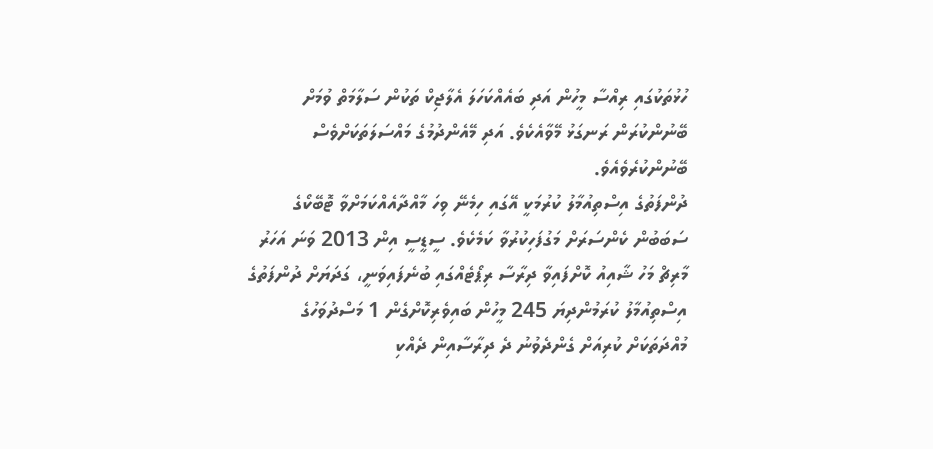ހުޅުތަކުގައި ރިއްސާ މީހުން އަދި ބައެއްކަހަލަ އެލާޖިކް ތަކުން ސަލާމަތް ވުމަށް ބޭނުންކުރަން ރަނގަޅު މޭވާއެކެވެ. އަދި މޭއެންދުމުގެ މައްސަލަތަކަށްވެސް ބޭނުންކުރެވެއެވެ.
ދުންފަތުގެ އިސްތިއުމާލު ކުރުމަކީ އޭގައި ހިމެނޭ ވިހަ މާއްދާއެއްކަމަށްވާ ޓޮބޭކޯގެ ސަބަބުން ކެންސަރަށް މަގުފަހިކުރުވާ ކަމެކެވެ. ސީޑީސީ އިން 2013 ވަނަ އަހަރު މާރިޗް މަހު ޝާއިއު ކޮށްފައިވާ ދިރާސާ ރިޕޯޓެއްގައި ބުނެފައިވަނީ، ގަދަޔަށް ދުންފަތުގެ އިސްތިއުމާލު ކުރަމުންދިޔަ 245 މީހުން ބައިވެރިކޮށްގެން 1 މަސްދުވަހުގެ މުއްދަތަކަށް ކުރިއަށް ގެންދެވުނު ދެ ދިރާސާއިން ދެއްކި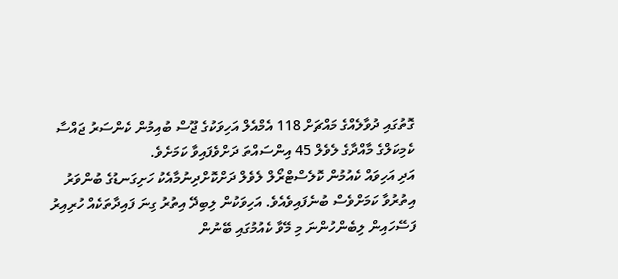ގޮތުގައި ދުވާލެއްގެ މައްޗަށް 118 އެމްއެލް އަހިވަކުގެ ޖޫސް ބުއިމުން ކެންސަރު ޖައްސާ ކެމިކަލްގެ މާއްދާގެ ލެވެލް 45 އިންސައްތަ ދަށްވެފައިވާ ކަމަށެވެ.
އަދި އަހިވައް ކެއުމުން ކޮލެސްޓްރޯލް ލެވެލް ދަށްކޮށްދިނުމާއެކު ހަށިގަނޑުގެ ބުންވަރު އިތުރުވާ ކަމަށްވެސް ބުނެފައިވެއެވެ. އަހިވަކުން ލިބިދޭ އިތުރު ގިނަ ފައިދާތަކެއް ހުރިއިރު ފަސޭހައިން ލިބެންހުންނަ މި މޭވާ ކެއުމުގައި ބޭނުން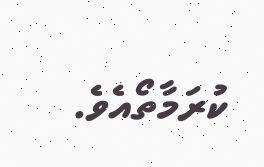ކުރަމާތޯއެވެ.